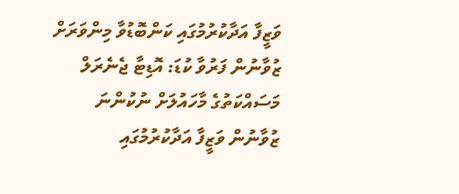ވަޒީފާ އަދާކުރުމުގައި ކަންބޮޑުވާ މިންވަރަށް ޒުވާނުން ފަރުވާ ކުޑަ: އޮޑިޓާ ޖެނެރަލް
މަސައްކަތުގެ މާހައުލަށް ނުކުންނަ ޒުވާނުން ވަޒީފާ އަދާކުރުމުގައި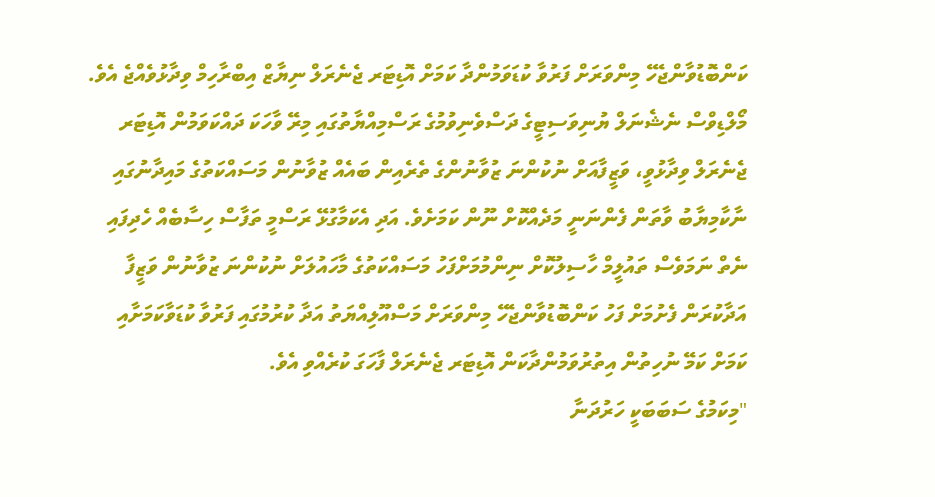ކަންބޮޑުވާންޖެހޭ މިންވަރަށް ފަރުވާ ކުޑަވަމުންދާ ކަމަށް އޮޑިޓަރ ޖެނެރަލް ނިޔާޒް އިބްރާހިމް ވިދާޅުވެއްޖެ އެވެ.
މޯލްޑިވްސް ނެޝެނަލް ޔުނިވަސިޓީގެ ދަސްވެނިވުމުގެ ރަސްމިއްޔާތުގައި މިރޭ ވާހަކަ ދައްކަވަމުން އޮޑިޓަރ ޖެނެރަލް ވިދާޅުވީ، ވަޒީފާއަށް ނުކުންނަ ޒުވާނުންގެ ތެރެއިން ބައެއް ޒުވާނުން މަސައްކަތުގެ މައިދާނުގައި ނާކާމިޔާބު ވާތަން ފެންނަނީ މަދެއްކޮށް ނޫން ކަމަށެވެ. އަދި އެކަމާގުޅޭ ރަސްމީ ތަފާސް ހިސާބެއް ހެދިފައި ނެތް ނަމަވެސް ތައުލީމް ހާސިލުކޮށް ނިންމުމަށްފަހު މަސައްކަތުގެ މާހައުލަށް ނުކުންނަ ޒުވާނުން ވަޒީފާ އަދާކުރަން ފެށުމަށް ފަހު ކަންބޮޑުވާންޖެހޭ މިންވަރަށް މަސްއޫލިއްޔަތު އަދާ ކުރުމުގައި ފަރުވާ ކުޑަވާކަމަށާއި ކަމަށް ކަމޭ ނުހިތުން އިތުރުވަމުންދާކަން އޮޑިޓަރ ޖެނެރަލް ފާހަގަ ކުރެއްވި އެވެ.
"މިކަމުގެ ސަބަބަކީ ހަރުދަނާ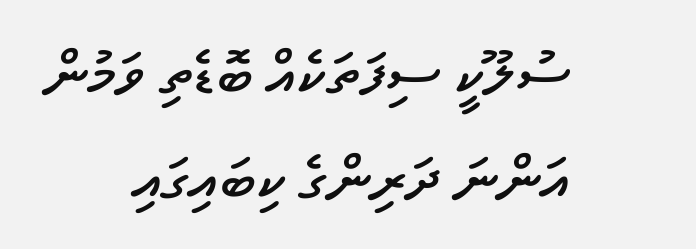ސުލޫކީ ސިފަތަކެއް ބޮޑެތި ވަމުން އަންނަ ދަރިންގެ ކިބައިގައި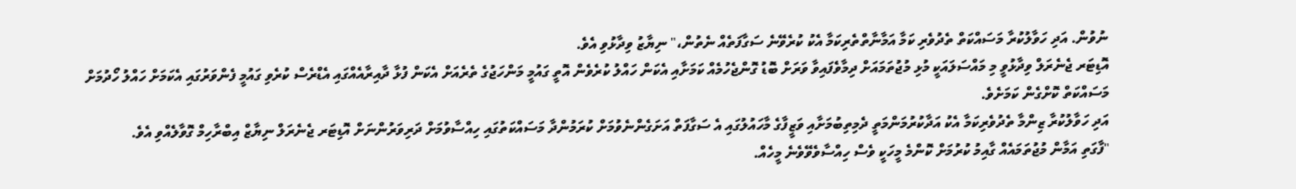ނުވުން. އަދި ހަވާލުކުރާ މަސައްކަތް ތެދުވެރި ކަމާ އަމާނާތްތެރިކަމާ އެކު ކުރެވޭނެ ސަގާފަތެއް ނެތުން،" ނިޔާޒު ވިދާޅުވި އެވެ.
އޮޑިޓަރ ޖެނެރަލް ވިދާޅުވީ މި މައްސަލައަކީ މުޅި މުޖުތަމައަށް ދިމާވެފައިވާ ވަރަށް ބޮޑު ގޮންޖެހުމެއް ކަމަށާއި އެކަން ހައްލު ކުރެވެން އޮތީ ގައުމީ މަންހަޖުގެ ތެރެއަށް އެކަން ފުޅާ ދާއިރާއެއްގައި އެޑްރެސް ކުރެވި ގައުމީ ފެންވަރުގައި އެކަމަށް ހައްލު ހޯދުމަށް މަސައްކަތް ކޮށްގެން ކަމަށެވެ.
އަދި ހަވާލުކުރާ ޒިންމާ ތެދުވެރިކަމާ އެކު އަދާކުރުމަންމަތީ ދެމިތިބުމަށާއި ވަޒީފާގެ މާހައުލުގައި އެ ސަގާފަތް އަށަގެންނެވުމަށް ކުރަމުންދާ މަސައްކަތުގައި ހިއްސާވުމަށް ދަރިވަރުންނަށް އޮޑިޓަރ ޖެނެރަލް ނިޔާޒް އިބްރާހިމް ގޮވާލެއްވި އެވެ.
"ފާގަތި އަމާން މުޖުތަމައެއް ގާއިމު ކުރުމަށް ކޮންމެ މީހަކީ ވެސް ހިއްސާވެވޭވެނެ މީހެއް.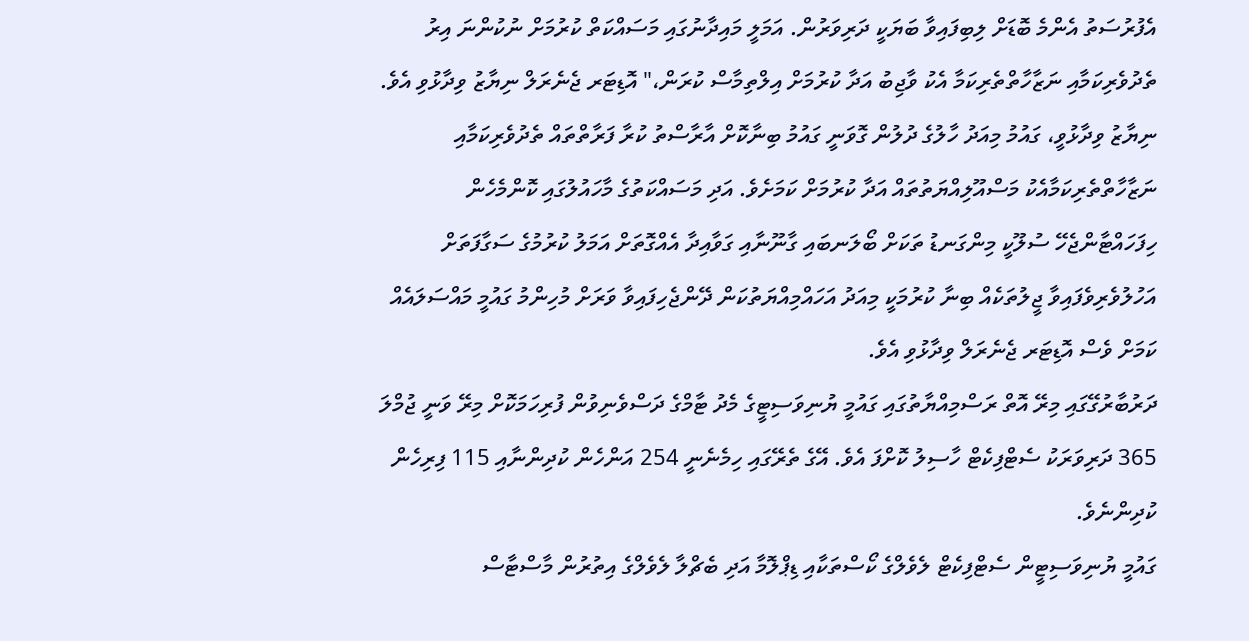އެފުރުސަތު އެންމެ ބޮޑަށް ލިބިފައިވާ ބަޔަކީ ދަރިވަރުން. އަމަލީ މައިދާނުގައި މަސައްކަތް ކުރުމަށް ނުކުންނަ އިރު ތެދުވެރިކަމާއި ނަޒާހާތްތެރިކަމާ އެކު ވާޖިބު އަދާ ކުރުމަށް އިލްތިމާސް ކުރަން،" އޮޑިޓަރ ޖެނެރަލް ނިޔާޒު ވިދާޅުވި އެވެ.
ނިޔާޒު ވިދާޅުވީ، ގައުމު މިއަދު ހާލުގެ ދުލުން ގޮވަނީ ގައުމު ބިނާކޮށް އާރާސްތު ކުރާ ފަރާތްތައް ތެދުވެރިކަމާއި ނަޒާހާތްތެރިކަމާއެކު މަސްއޫލިއްޔަތުތައް އަދާ ކުރުމަށް ކަމަށެވެ. އަދި މަސައްކަތުގެ މާހައުލުގައި ކޮންމެހެން ހިފަހައްޓާންޖެހޭ ސުލޫކީ މިންގަނޑު ތަކަށް ބޯލަނބައި ގާނޫނާއި ގަވާއިދާ އެއްގޮތަށް އަމަލު ކުރުމުގެ ސަގާފަތަށް އަހުލުވެރިވެފައިވާ ޖީލުތަކެއް ބިނާ ކުރުމަކީ މިއަދު އަހައްމިއްޔަތުކަން ދޭންޖެހިފައިވާ ވަރަށް މުހިންމު ގައުމީ މައްސަލައެއް ކަމަށް ވެސް އޮޑިޓަރ ޖެނެރަލް ވިދާޅުވި އެވެ.
ދަރުބާރުގޭގައި މިރޭ އޮތް ރަސްމިއްޔާތުގައި ގައުމީ ޔުނިވަސިޓީގެ މެދު ޓާމްގެ ދަސްވެނިވުން ފުރިހަމަކޮށް މިރޭ ވަނީ ޖުމްލަ 365 ދަރިވަރަކު ސެޓްފިކެޓް ހާސިލު ކޮށްފަ އެވެ. އޭގެ ތެރޭގައި ހިމެނެނީ 254 އަންހެން ކުދިންނާއި 115 ފިރިހެން ކުދިންނެވެ.
ގައުމީ ޔުނިވަސިޓީން ސެޓްފިކެޓް ލެވެލްގެ ކޯސްތަކާއި ޑިޕްލޮމާ އަދި ބެޗްލާ ލެވެލްގެ އިތުރުން މާސްޓާސް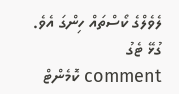ލެވެލްގެ ކޯސްތައް ހިންގަ އެވެ.
ގުޅޭ ޓެގު
comment ކޮމެންޓް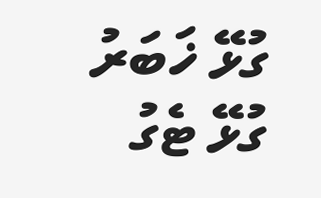ގުޅޭ ޚަބަރު
ގުޅޭ ޓެގު